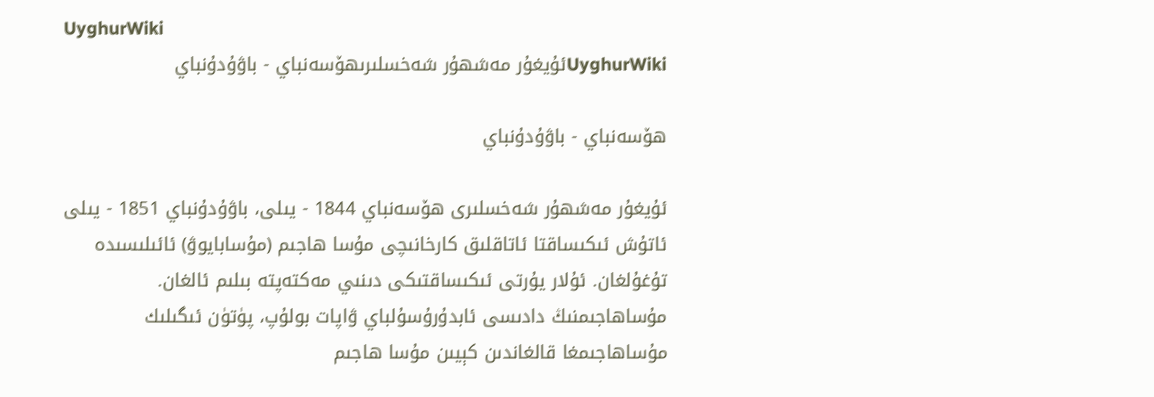UyghurWiki
UyghurWikiئۇيغۇر مەشھۇر شەخسلىرىھۆسەنباي - باۋۇدۇنباي

ھۆسەنباي - باۋۇدۇنباي

ئۇيغۇر مەشھۇر شەخسلىرى ھۆسەنباي 1844 - يىلى، باۋۇدۇنباي 1851 - يىلى ئاتۇش ئىكىساقتا ئاتاقلىق كارخانىچى مۇسا ھاجىم (مۇسابايوۋ) ئائىلىسىدە تۇغۇلغان. ئۇلار يۇرتى ئىكىساقتىكى دىنىي مەكتەپتە بىلىم ئالغان. مۇساھاجىمنىڭ دادىسى ئابدۇرۇسۇلباي ۋاپات بولۇپ، پۈتۈن ئىگىلىك مۇساھاجىمغا قالغاندىن كېيىن مۇسا ھاجىم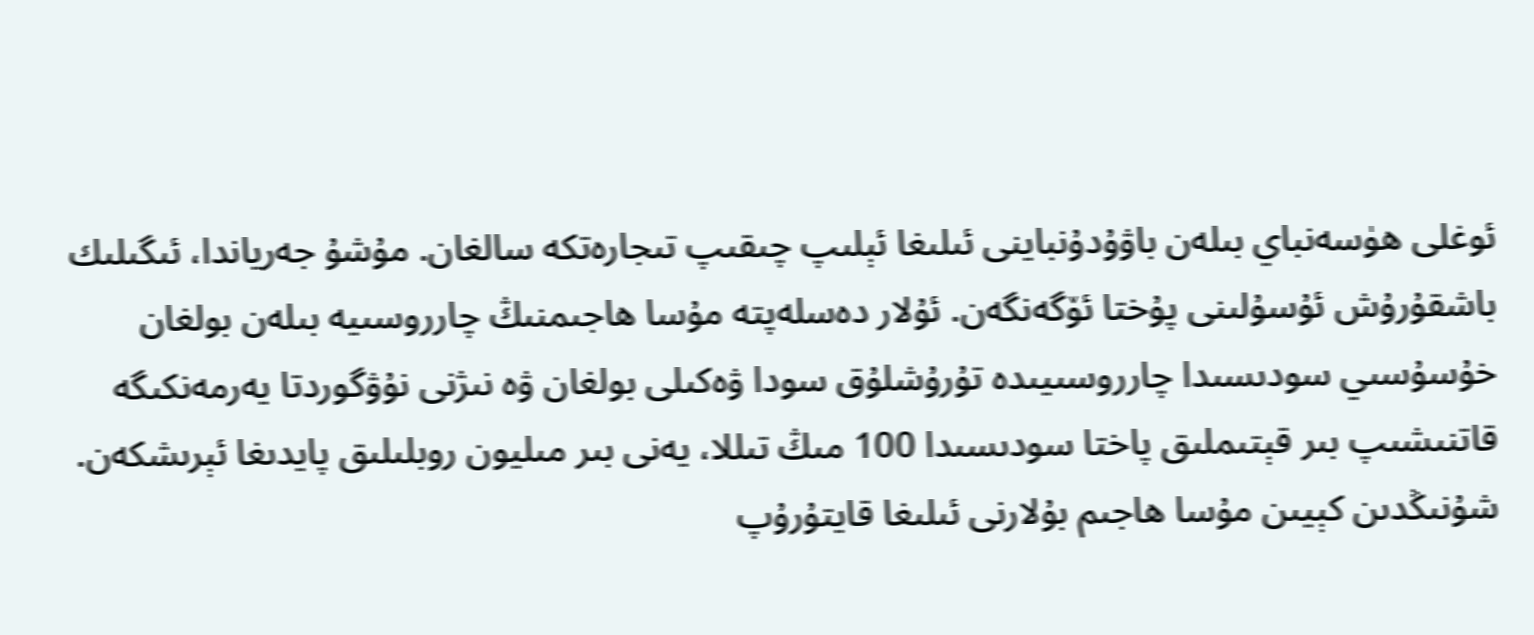ئوغلى ھۈسەنباي بىلەن باۋۇدۇنباينى ئىلىغا ئېلىپ چىقىپ تىجارەتكە سالغان. مۇشۇ جەرياندا، ئىگىلىك باشقۇرۇش ئۇسۇلىنى پۇختا ئۆگەنگەن. ئۇلار دەسلەپتە مۇسا ھاجىمنىڭ چارروسىيە بىلەن بولغان خۇسۇسىي سودىسىدا چارروسىيىدە تۇرۇشلۇق سودا ۋەكىلى بولغان ۋە نىژنى نۇۋگوردتا يەرمەنكىگە قاتنىشىپ بىر قېتىملىق پاختا سودىسىدا 100 مىڭ تىللا، يەنى بىر مىليون روبلىلىق پايدىغا ئېرىشكەن. شۇنىڭدىن كېيىن مۇسا ھاجىم بۇلارنى ئىلىغا قايتۇرۇپ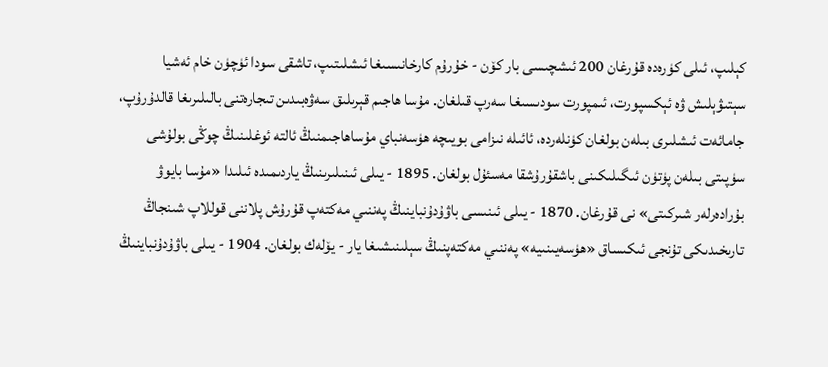كېلىپ، ئىلى كۈرەدە قۇرغان 200 ئىشچىسى بار كۆن - خۇرۇم كارخانىسىغا ئىشلىتىپ، تاشقى سودا ئۈچۈن خام ئەشيا سېتىۋېلىش ۋە ئېكسپورت، ئىمپورت سودىسىغا سەرپ قىلغان. مۇسا ھاجىم قېرىلىق سەۋەبىدىن تىجارەتنى بالىلىرىغا قالدۇرۇپ، جامائەت ئىشلىرى بىلەن بولغان كۈنلەردە، ئائىلە نىزامى بويىچە ھۈسەنباي مۇساھاجىمنىڭ ئالتە ئوغلىنىڭ چوڭى بولۇشى سۈپىتى بىلەن پۈتۈن ئىگىلىكىنى باشقۇرۇشقا مەسئۇل بولغان. 1895 - يىلى ئىنىلىرىنىڭ ياردىمىدە ئىلىدا «مۇسا بايوۋ بۇرادەرلەر شىركىتى» نى قۇرغان. 1870 - يىلى ئىنىسى باۋۇدۇنباينىڭ پەننىي مەكتەپ قۇرۇش پلاننى قوللاپ شىنجاڭ تارىخىدىكى تۇنجى ئىكىساق «ھۈسەيىنىيە» پەننىي مەكتەپنىڭ سېلىنىشىغا يار - يۆلەك بولغان. 1904 - يىلى باۋۇدۇنباينىڭ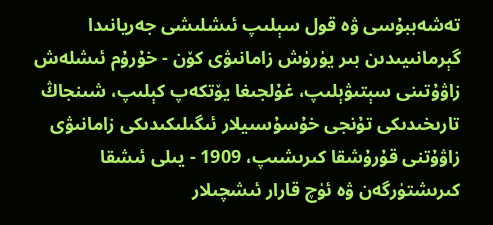تەشەببۇسى ۋە قول سېلىپ ئىشلىشى جەريانىدا گېرمانىيىدىن بىر يۈرۈش زامانىۋى كۆن - خۇرۇم ئىشلەش زاۋۇتىنى سېتىۋېلىپ، غۇلجىغا يۆتكەپ كېلىپ، شىنجاڭ تارىخىدىكى تۇنجى خۇسۇسىيلار ئىگىلىكىدىكى زامانىۋى زاۋۇتنى قۇرۇشقا كىرىشىپ، 1909 - يىلى ئىشقا كىرىشتۈرگەن ۋە ئۈچ قارار ئىشچىلار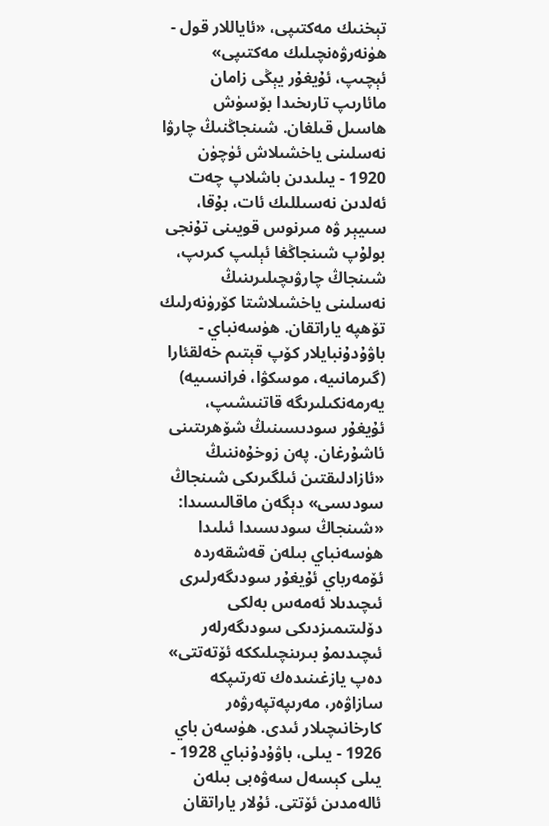تېخنىك مەكتىپى، «ئاياللار قول - ھۈنەرۋەنچىلىك مەكتىپى» ئېچىپ، ئۇيغۇر يېڭى زامان مائارىپ تارىخىدا بۆسۈش ھاسىل قىلغان. شىنجاڭنىڭ چارۋا نەسلىنى ياخشىلاش ئۈچۈن 1920 - يىلىدىن باشلاپ چەت ئەلدىن نەسىللىك ئات، بۇقا، سىيېر ۋە مىرنوس قويىنى تۇنجى بولۇپ شىنجاڭغا ئېلىپ كىرىپ، شىنجاڭ چارۋىچىلىرىنىڭ نەسلىنى ياخشىلاشتا كۆرۈنەرلىك تۆھپە ياراتقان. ھۈسەنباي - باۋۇدۇنبايلار كۆپ قېتىم خەلقئارا (گىرمانىيە، موسكۋا، فرانسىيە) يەرمەنكىلىرىگە قاتنىشىپ، ئۇيغۇر سودىسىنىڭ شۆھرىتىنى ئاشۇرغان. پەن زوخۇەننىڭ «ئازادلىقتىن ئىلگىرىكى شىنجاڭ سودىسى» دېگەن ماقالىسىدا: «شىنجاڭ سودىسىدا ئىلىدا ھۈسەنباي بىلەن قەشقەردە ئۆمەرباي ئۇيغۇر سودىگەرلىرى ئىچىدىلا ئەمەس بەلكى دۆلىتىمىزدىكى سودىگەرلەر ئىچىدىمۇ بىرىنچىلىككە ئۆتەتتى» دەپ يازغىنىدەك تەرتىپكە سازاۋەر، مەرىپەتپەرۋەر كارخانىچىلار ئىدى. ھۈسەن باي 1926 - يىلى، باۋۇدۇنباي 1928 - يىلى كېسەل سەۋەبى بىلەن ئالەمدىن ئۆتتى. ئۇلار ياراتقان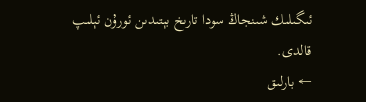ئىگىلىك شىنجاڭ سودا تارىخ بېتىدىن ئورۇن ئېلىپ قالدى.
← بارلىق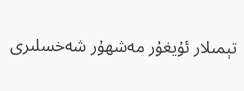تېمىلار ئۇيغۇر مەشھۇر شەخسلىرى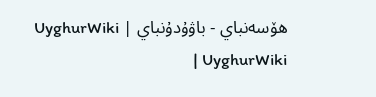ھۆسەنباي - باۋۇدۇنباي | UyghurWiki | UyghurWiki